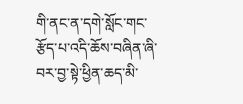གི་ནང་ན་དགེ་སློང་གང་རྩོད་པ་འདི་ཆོས་བཞིན་ཞི་བར་བྱ་སྟེ་ཕྱིན་ཆད་མི་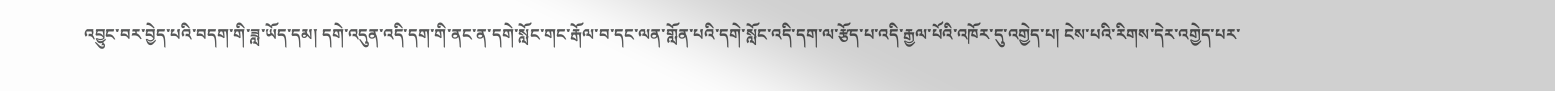འབྱུང་བར་བྱེད་པའི་བདག་གི་ཟླ་ཡོད་དམ། དགེ་འདུན་འདི་དག་གི་ནང་ན་དགེ་སློང་གང་རྒོལ་བ་དང་ལན་གློན་པའི་དགེ་སློང་འདི་དག་ལ་རྩོད་པ་འདི་རྒྱལ་པོའི་འཁོར་དུ་འགྱེད་པ། ངེས་པའི་རིགས་དེར་འགྱེད་པར་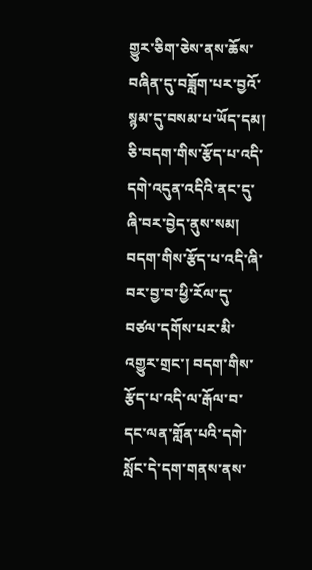གྱུར་ཅིག་ཅེས་ནས་ཆོས་བཞིན་དུ་བཟློག་པར་བྱའོ་སྙམ་དུ་བསམ་པ་ཡོད་དམ། ཅི་བདག་གིས་རྩོད་པ་འདི་དགེ་འདུན་འདིའི་ནང་དུ་ཞི་བར་བྱེད་ནུས་སམ། བདག་གིས་རྩོད་པ་འདི་ཞི་བར་བྱ་བ་ཕྱི་རོལ་དུ་བཙལ་དགོས་པར་མི་འགྱུར་གྲང་། བདག་གིས་རྩོད་པ་འདི་ལ་རྒོལ་བ་དང་ལན་གློན་པའི་དགེ་སློང་དེ་དག་གནས་ནས་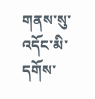གནས་སུ་འདོང་མི་དགོས་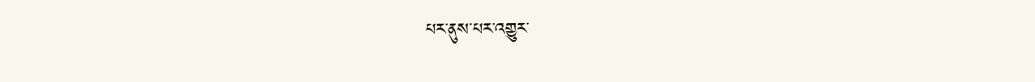པར་ནུས་པར་འགྱུར་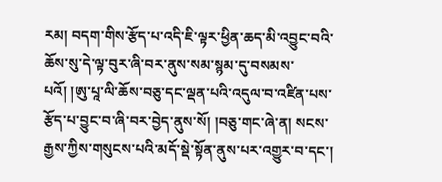རམ། བདག་གིས་རྩོད་པ་འདི་ཇི་ལྟར་ཕྱིན་ཆད་མི་འབྱུང་བའི་ཆོས་སུ་དེ་ལྟ་བུར་ཞི་བར་ནུས་སམ་སྙམ་དུ་བསམས་པའོ། །ཨུ་པཱ་ལི་ཆོས་བཅུ་དང་ལྡན་པའི་འདུལ་བ་འཛིན་པས་རྩོད་པ་བྱུང་བ་ཞི་བར་བྱེད་ནུས་སོ། །བཅུ་གང་ཞེ་ན། སངས་རྒྱས་ཀྱིས་གསུངས་པའི་མདོ་སྡེ་སྟོན་ནུས་པར་འགྱུར་བ་དང་།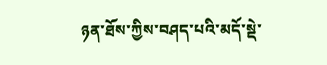ཉན་ཐོས་ཀྱིས་བཤད་པའི་མདོ་སྡེ་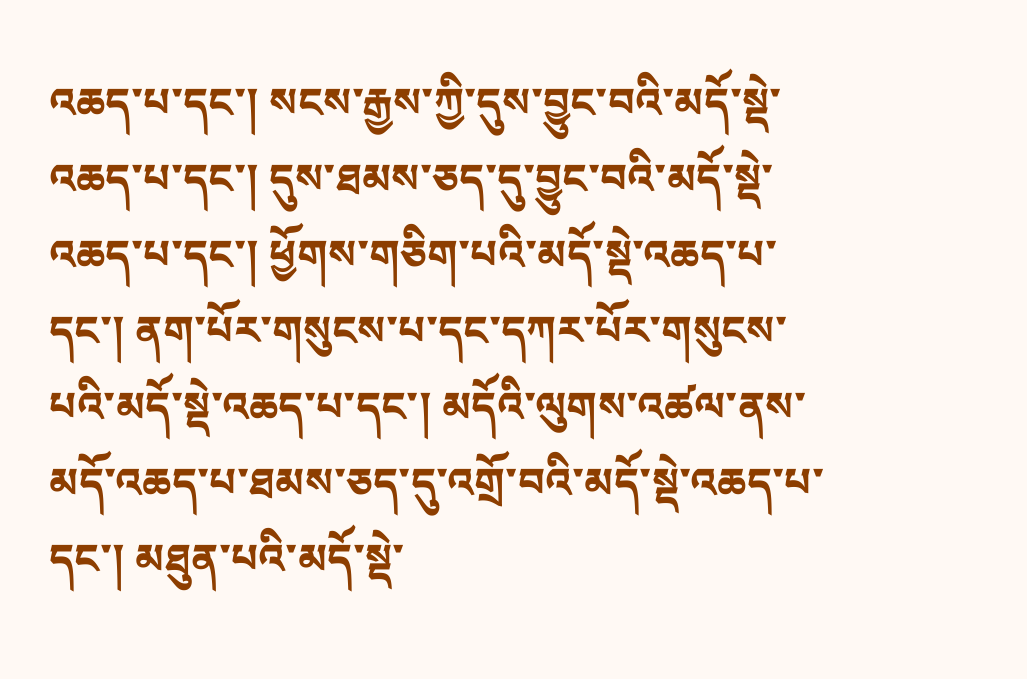འཆད་པ་དང་། སངས་རྒྱས་ཀྱི་དུས་བྱུང་བའི་མདོ་སྡེ་འཆད་པ་དང་། དུས་ཐམས་ཅད་དུ་བྱུང་བའི་མདོ་སྡེ་འཆད་པ་དང་། ཕྱོགས་གཅིག་པའི་མདོ་སྡེ་འཆད་པ་དང་། ནག་པོར་གསུངས་པ་དང་དཀར་པོར་གསུངས་པའི་མདོ་སྡེ་འཆད་པ་དང་། མདོའི་ལུགས་འཚལ་ནས་མདོ་འཆད་པ་ཐམས་ཅད་དུ་འགྲོ་བའི་མདོ་སྡེ་འཆད་པ་དང་། མཐུན་པའི་མདོ་སྡེ་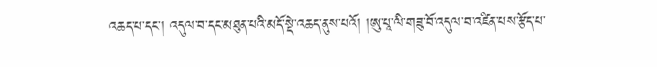འཆད་པ་དང་། འདུལ་བ་དང་མཐུན་པའི་མདོ་སྡེ་འཆད་ནུས་པའོ། །ཨུ་པཱ་ལི་གཟུ་བོ་འདུལ་བ་འཛིན་པས་རྩོད་པ་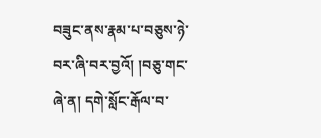བཟུང་ནས་རྣམ་པ་བཅུས་ཉེ་བར་ཞི་བར་བྱའོ། །བཅུ་གང་ཞེ་ན། དགེ་སློང་རྒོལ་བ་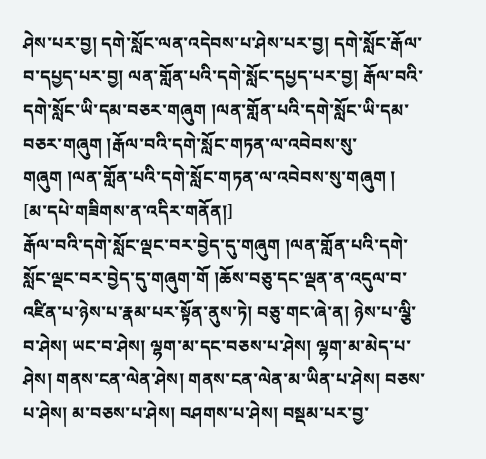ཤེས་པར་བྱ། དགེ་སློང་ལན་འདེབས་པ་ཤེས་པར་བྱ། དགེ་སློང་རྒོལ་བ་དཔྱད་པར་བྱ། ལན་གློན་པའི་དགེ་སློང་དཔྱད་པར་བྱ། རྒོལ་བའི་དགེ་སློང་ཡི་དམ་བཅར་གཞུག །ལན་གློན་པའི་དགེ་སློང་ཡི་དམ་བཅར་གཞུག །རྒོལ་བའི་དགེ་སློང་གཏན་ལ་འབེབས་སུ་གཞུག །ལན་གློན་པའི་དགེ་སློང་གཏན་ལ་འབེབས་སུ་གཞུག །
[མ་དཔེ་གཟིགས་ན་འདིར་གནོན།]
རྒོལ་བའི་དགེ་སློང་ལྡང་བར་བྱེད་དུ་གཞུག །ལན་གློན་པའི་དགེ་སློང་ལྡང་བར་བྱེད་དུ་གཞུག་གོ །ཆོས་བཅུ་དང་ལྡན་ན་འདུལ་བ་འཛིན་པ་ཉེས་པ་རྣམ་པར་སྟོན་ནུས་ཏེ། བཅུ་གང་ཞེ་ན། ཉེས་པ་ལྕི་བ་ཤེས། ཡང་བ་ཤེས། ལྷག་མ་དང་བཅས་པ་ཤེས། ལྷག་མ་མེད་པ་ཤེས། གནས་ངན་ལེན་ཤེས། གནས་ངན་ལེན་མ་ཡིན་པ་ཤེས། བཅས་པ་ཤེས། མ་བཅས་པ་ཤེས། བཤགས་པ་ཤེས། བསྡམ་པར་བྱ་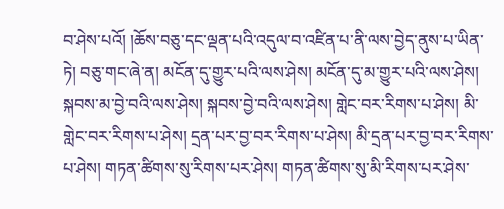བ་ཤེས་པའོ། །ཆོས་བཅུ་དང་ལྡན་པའི་འདུལ་བ་འཛིན་པ་ནི་ལས་བྱེད་ནུས་པ་ཡིན་ཏེ། བཅུ་གང་ཞེ་ན། མངོན་དུ་གྱུར་པའི་ལས་ཤེས། མངོན་དུ་མ་གྱུར་པའི་ལས་ཤེས། སྐབས་མ་བྱེ་བའི་ལས་ཤེས། སྐབས་བྱེ་བའི་ལས་ཤེས། གླེང་བར་རིགས་པ་ཤེས། མི་གླེང་བར་རིགས་པ་ཤེས། དྲན་པར་བྱ་བར་རིགས་པ་ཤེས། མི་དྲན་པར་བྱ་བར་རིགས་པ་ཤེས། གཏན་ཚིགས་སུ་རིགས་པར་ཤེས། གཏན་ཚིགས་སུ་མི་རིགས་པར་ཤེས་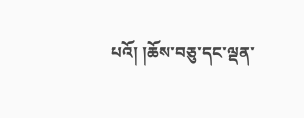པའོ། །ཆོས་བཅུ་དང་ལྡན་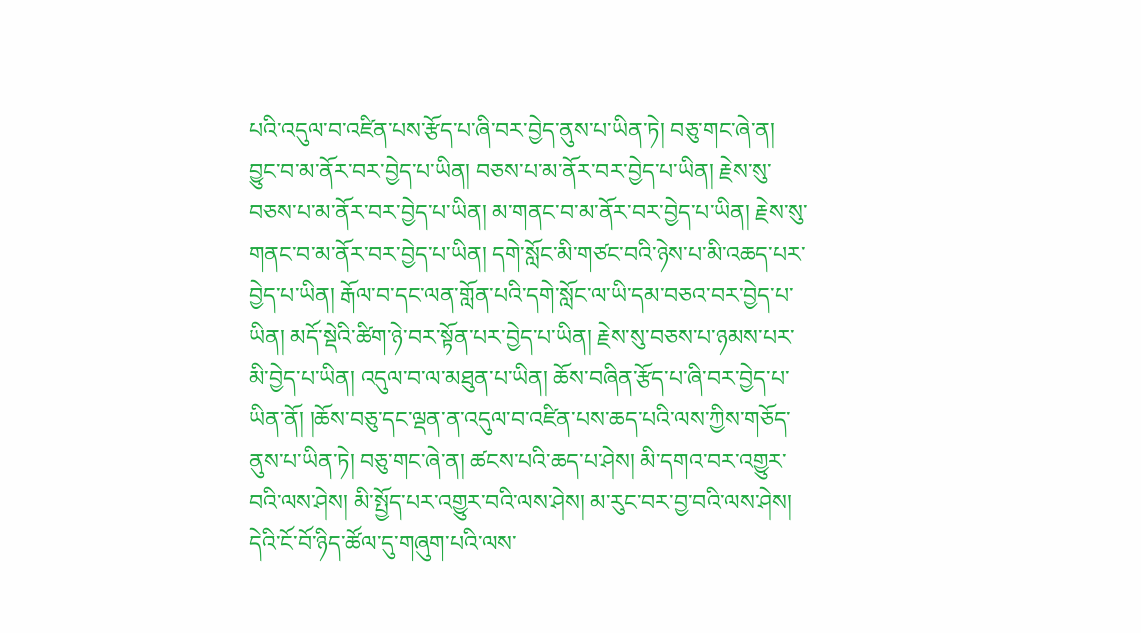པའི་འདུལ་བ་འཛིན་པས་རྩོད་པ་ཞི་བར་བྱེད་ནུས་པ་ཡིན་ཏེ། བཅུ་གང་ཞེ་ན། བྱུང་བ་མ་ནོར་བར་བྱེད་པ་ཡིན། བཅས་པ་མ་ནོར་བར་བྱེད་པ་ཡིན། རྗེས་སུ་བཅས་པ་མ་ནོར་བར་བྱེད་པ་ཡིན། མ་གནང་བ་མ་ནོར་བར་བྱེད་པ་ཡིན། རྗེས་སུ་གནང་བ་མ་ནོར་བར་བྱེད་པ་ཡིན། དགེ་སློང་མི་གཙང་བའི་ཉེས་པ་མི་འཆད་པར་བྱེད་པ་ཡིན། རྒོལ་བ་དང་ལན་གློན་པའི་དགེ་སློང་ལ་ཡི་དམ་བཅའ་བར་བྱེད་པ་ཡིན། མདོ་སྡེའི་ཚིག་ཉེ་བར་སྟོན་པར་བྱེད་པ་ཡིན། རྗེས་སུ་བཅས་པ་ཉམས་པར་མི་བྱེད་པ་ཡིན། འདུལ་བ་ལ་མཐུན་པ་ཡིན། ཆོས་བཞིན་རྩོད་པ་ཞི་བར་བྱེད་པ་ཡིན་ནོ། །ཆོས་བཅུ་དང་ལྡན་ན་འདུལ་བ་འཛིན་པས་ཆད་པའི་ལས་ཀྱིས་གཅོད་ནུས་པ་ཡིན་ཏེ། བཅུ་གང་ཞེ་ན། ཚངས་པའི་ཆད་པ་ཤེས། མི་དགའ་བར་འགྱུར་བའི་ལས་ཤེས། མི་སྤྱོད་པར་འགྱུར་བའི་ལས་ཤེས། མ་རུང་བར་བྱ་བའི་ལས་ཤེས། དེའི་ངོ་བོ་ཉིད་ཚོལ་དུ་གཞུག་པའི་ལས་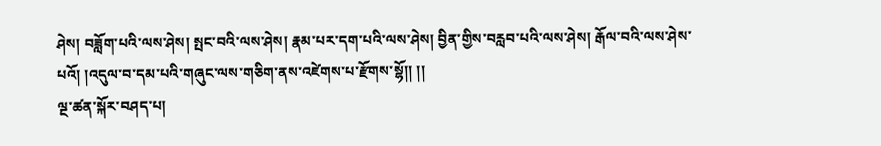ཤེས། བཟློག་པའི་ལས་ཤེས། སྤང་བའི་ལས་ཤེས། རྣམ་པར་དག་པའི་ལས་ཤེས། བྱིན་གྱིས་བརླབ་པའི་ལས་ཤེས། རྒོལ་བའི་ལས་ཤེས་པའོ། །འདུལ་བ་དམ་པའི་གཞུང་ལས་གཅིག་ནས་འཛེགས་པ་རྫོགས་སྷོ།། །།
ལྔ་ཚན་སྐོར་བཤད་པ།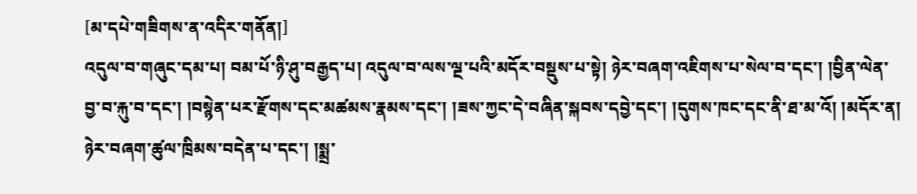[མ་དཔེ་གཟིགས་ན་འདིར་གནོན།]
འདུལ་བ་གཞུང་དམ་པ། བམ་པོ་ཉི་ཤུ་བརྒྱད་པ། འདུལ་བ་ལས་ལྔ་པའི་མདོར་བསྡུས་པ་སྟེ། ཉེར་བཞག་འཇིགས་པ་སེལ་བ་དང་། །བྱིན་ལེན་བྱ་བ་རྐུ་བ་དང་། །བསྙེན་པར་རྫོགས་དང་མཚམས་རྣམས་དང་། །ཟས་ཀྱང་དེ་བཞིན་སྐབས་དབྱེ་དང་། །དུགས་ཁང་དང་ནི་ཐ་མ་འོ། །མདོར་ན། ཉེར་བཞག་ཚུལ་ཁྲིམས་བདེན་པ་དང་། །སྨྲ་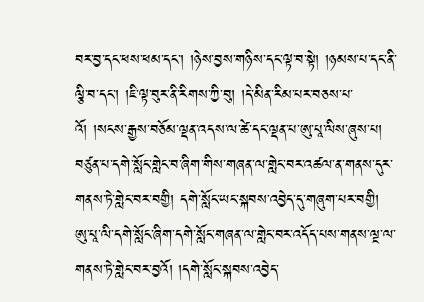བར་བྱ་དང་ཕས་ཕམ་དང་། །ཉེས་བྱས་གཉིས་དང་ལྟ་བ་སྟེ། །ཉམས་པ་དང་ནི་ལྕི་བ་དང་། །ཇི་ལྟ་བུར་ནི་རིགས་ཀྱི་བུ། །དེ་མིན་རིམ་པར་བཅས་པ་འོ། །སངས་རྒྱས་བཅོམ་ལྡན་འདས་ལ་ཚེ་དང་ལྡན་པ་ཨུ་པཱ་ལིས་ཞུས་པ། བཙུན་པ་དགེ་སློང་གླེང་བ་ཞིག་གིས་གཞན་ལ་གླེང་བར་འཚལ་ན་གནས་དུར་གནས་ཏེ་གླེང་བར་བགྱི། དགེ་སློང་ཡང་སྐབས་འབྱེད་དུ་གཞུག་པར་བགྱི། ཨུ་པཱ་ལི་དགེ་སློང་ཞིག་དགེ་སློང་གཞན་ལ་གླེང་བར་འདོད་པས་གནས་ལྔ་ལ་གནས་ཏེ་གླེང་བར་བྱའོ། །དགེ་སློང་སྐབས་འབྱེད་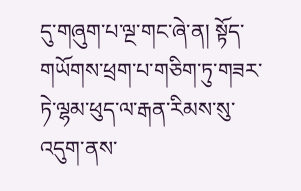དུ་གཞུག་པ་ལྔ་གང་ཞེ་ན། སྟོད་གཡོགས་ཕྲག་པ་གཅིག་ཏུ་གཟར་ཏེ་ལྷམ་ཕུད་ལ་རྒན་རིམས་སུ་འདུག་ནས་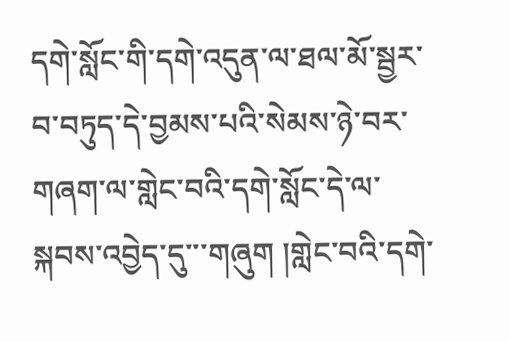དགེ་སློང་གི་དགེ་འདུན་ལ་ཐལ་མོ་སྦྱར་བ་བཏུད་དེ་བྱམས་པའི་སེམས་ཉེ་བར་གཞག་ལ་གླེང་བའི་དགེ་སློང་དེ་ལ་སྐབས་འབྱེད་དུ་་་གཞུག །གླེང་བའི་དགེ་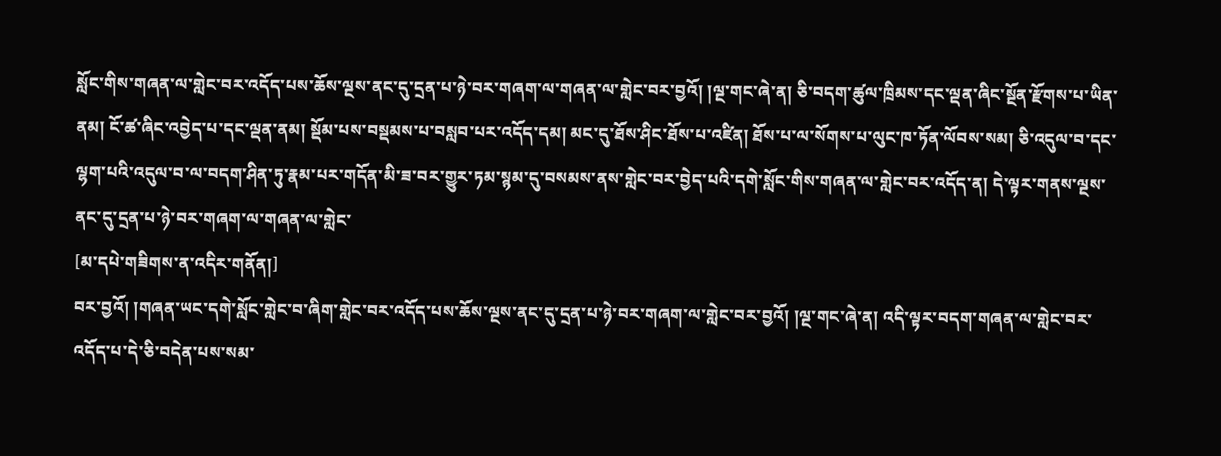སློང་གིས་གཞན་ལ་གླེང་བར་འདོད་པས་ཆོས་ལྔས་ནང་དུ་དྲན་པ་ཉེ་བར་གཞག་ལ་གཞན་ལ་གླེང་བར་བྱའོ། །ལྔ་གང་ཞེ་ན། ཅི་བདག་ཚུལ་ཁྲིམས་དང་ལྡན་ཞིང་སྔོན་རྫོགས་པ་ཡིན་ནམ། ངོ་ཚ་ཞིང་འབྱེད་པ་དང་ལྡན་ནམ། སྡོམ་པས་བསྡམས་པ་བསླབ་པར་འདོད་དམ། མང་དུ་ཐོས་ཤིང་ཐོས་པ་འཛིན། ཐོས་པ་ལ་སོགས་པ་ལུང་ཁ་ཏོན་ལོབས་སམ། ཅི་འདུལ་བ་དང་ལྷག་པའི་འདུལ་བ་ལ་བདག་ཤིན་ཏུ་རྣམ་པར་གདོན་མི་ཟ་བར་གྱུར་ཏམ་སྙམ་དུ་བསམས་ནས་གླེང་བར་བྱེད་པའི་དགེ་སློང་གིས་གཞན་ལ་གླེང་བར་འདོད་ན། དེ་ལྟར་གནས་ལྔས་ནང་དུ་དྲན་པ་ཉེ་བར་གཞག་ལ་གཞན་ལ་གླེང་
[མ་དཔེ་གཟིགས་ན་འདིར་གནོན།]
བར་བྱའོ། །གཞན་ཡང་དགེ་སློང་གླེང་བ་ཞིག་གླེང་བར་འདོད་པས་ཆོས་ལྔས་ནང་དུ་དྲན་པ་ཉེ་བར་གཞག་ལ་གླེང་བར་བྱའོ། །ལྔ་གང་ཞེ་ན། འདི་ལྟར་བདག་གཞན་ལ་གླེང་བར་འདོད་པ་དེ་ཅི་བདེན་པས་སམ་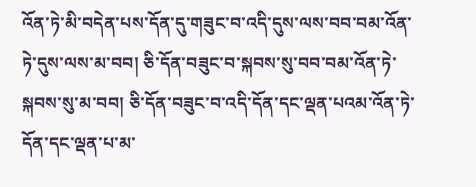འོན་ཏེ་མི་བདེན་པས་དོན་དུ་གཟུང་བ་འདི་དུས་ལས་བབ་བམ་འོན་ཏེ་དུས་ལས་མ་བབ། ཅི་དོན་བཟུང་བ་སྐབས་སུ་བབ་བམ་འོན་ཏེ་སྐབས་སུ་མ་བབ། ཅི་དོན་བཟུང་བ་འདི་དོན་དང་ལྡན་པའམ་འོན་ཏེ་དོན་དང་ལྡན་པ་མ་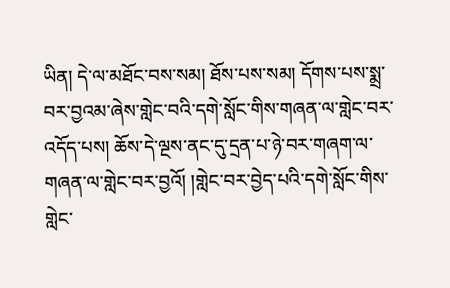ཡིན། དེ་ལ་མཐོང་བས་སམ། ཐོས་པས་སམ། དོགས་པས་སྨྲ་བར་བྱའམ་ཞེས་གླེང་བའི་དགེ་སློང་གིས་གཞན་ལ་གླེང་བར་འདོད་པས། ཆོས་དེ་ལྔས་ནང་དུ་དྲན་པ་ཉེ་བར་གཞག་ལ་གཞན་ལ་གླེང་བར་བྱའོ། །གླེང་བར་བྱེད་པའི་དགེ་སློང་གིས་གླེང་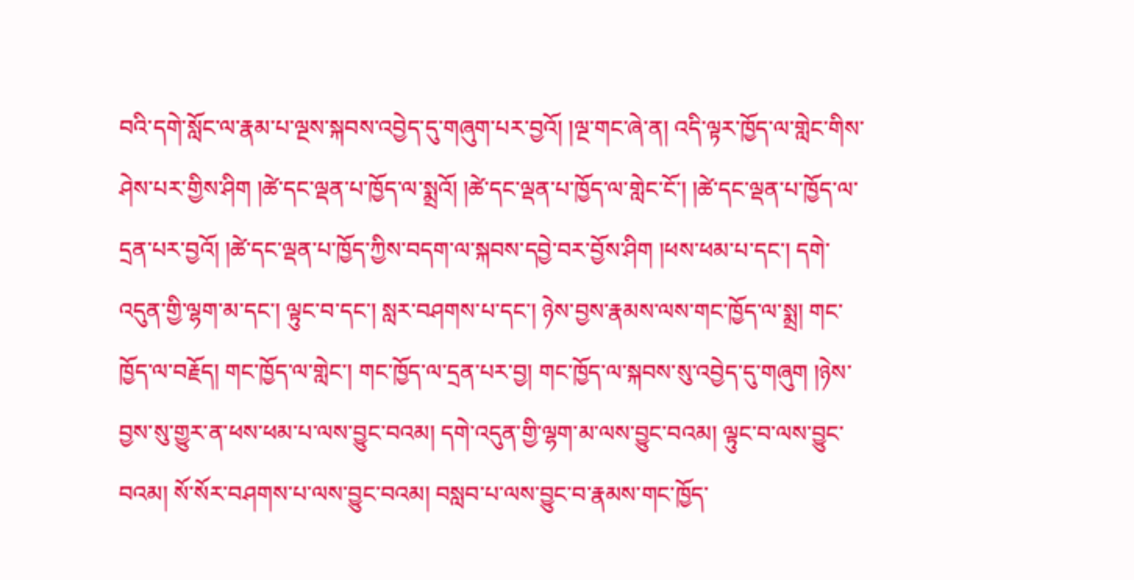བའི་དགེ་སློང་ལ་རྣམ་པ་ལྔས་སྐབས་འབྱེད་དུ་གཞུག་པར་བྱའོ། །ལྔ་གང་ཞེ་ན། འདི་ལྟར་ཁྱོད་ལ་གླེང་གིས་ཤེས་པར་གྱིས་ཤིག །ཚེ་དང་ལྡན་པ་ཁྱོད་ལ་སྨྲའོ། །ཚེ་དང་ལྡན་པ་ཁྱོད་ལ་གླེང་ངོ་། །ཚེ་དང་ལྡན་པ་ཁྱོད་ལ་དྲན་པར་བྱའོ། །ཚེ་དང་ལྡན་པ་ཁྱོད་ཀྱིས་བདག་ལ་སྐབས་དབྱེ་བར་བྱོས་ཤིག །ཕས་ཕམ་པ་དང་། དགེ་འདུན་གྱི་ལྷག་མ་དང་། ལྟུང་བ་དང་། སླར་བཤགས་པ་དང་། ཉེས་བྱས་རྣམས་ལས་གང་ཁྱོད་ལ་སྨྲ། གང་ཁྱོད་ལ་བརྗོད། གང་ཁྱོད་ལ་གླེང་། གང་ཁྱོད་ལ་དྲན་པར་བྱ། གང་ཁྱོད་ལ་སྐབས་སུ་འབྱེད་དུ་གཞུག །ཉེས་བྱས་སུ་གྱུར་ན་ཕས་ཕམ་པ་ལས་བྱུང་བའམ། དགེ་འདུན་གྱི་ལྷག་མ་ལས་བྱུང་བའམ། ལྟུང་བ་ལས་བྱུང་བའམ། སོ་སོར་བཤགས་པ་ལས་བྱུང་བའམ། བསླབ་པ་ལས་བྱུང་བ་རྣམས་གང་ཁྱོད་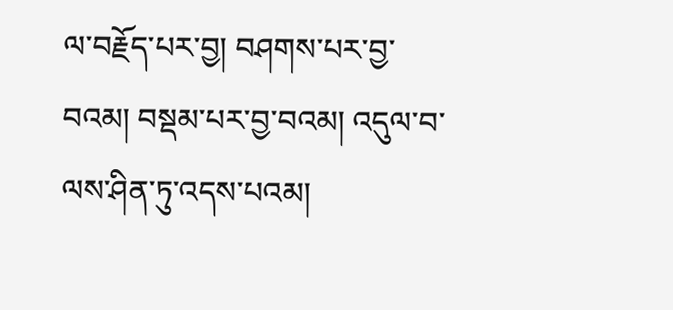ལ་བརྗོད་པར་བྱ། བཤགས་པར་བྱ་བའམ། བསྡམ་པར་བྱ་བའམ། འདུལ་བ་ལས་ཤིན་ཏུ་འདས་པའམ།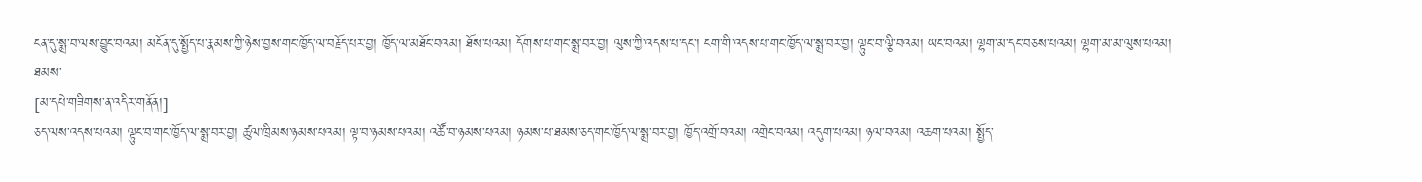ངན་དུ་སྨྲ་བ་ལས་བྱུང་བའམ། མངོན་དུ་སྤྱོད་པ་རྣམས་ཀྱི་ཉེས་བྱས་གང་ཁྱོད་ལ་བརྗོད་པར་བྱ། ཁྱོད་ལ་མཐོང་བའམ། ཐོས་པའམ། དོགས་པ་གང་སྨྲ་བར་བྱ། ལུས་ཀྱི་འདས་པ་དང་། ངག་གི་འདས་པ་གང་ཁྱོད་ལ་སྨྲ་བར་བྱ། ལྟུང་བ་ལྕི་བའམ། ཡང་བའམ། ལྷག་མ་དང་བཅས་པའམ། ལྷག་མ་མ་ལུས་པའམ། ཐམས་
[མ་དཔེ་གཟིགས་ན་འདིར་གནོན།]
ཅད་ལས་འདས་པའམ། ལྟུང་བ་གང་ཁྱོད་ལ་སྨྲ་བར་བྱ། ཚུལ་ཁྲིམས་ཉམས་པའམ། ལྟ་བ་ཉམས་པའམ། འཚོ་བ་ཉམས་པའམ། ཉམས་པ་ཐམས་ཅད་གང་ཁྱོད་ལ་སྨྲ་བར་བྱ། ཁྱོད་འགྲོ་བའམ། འགྲེང་བའམ། འདུག་པའམ། ཉལ་བའམ། འཆག་པའམ། སྤྱོད་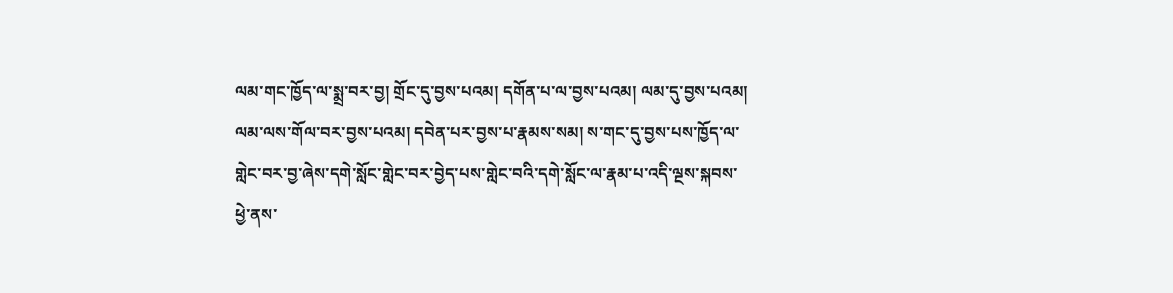ལམ་གང་ཁྱོད་ལ་སྨྲ་བར་བྱ། གྲོང་དུ་བྱས་པའམ། དགོན་པ་ལ་བྱས་པའམ། ལམ་དུ་བྱས་པའམ། ལམ་ལས་གོལ་བར་བྱས་པའམ། དབེན་པར་བྱས་པ་རྣམས་སམ། ས་གང་དུ་བྱས་པས་ཁྱོད་ལ་གླེང་བར་བྱ་ཞེས་དགེ་སློང་གླེང་བར་བྱེད་པས་གླེང་བའི་དགེ་སློང་ལ་རྣམ་པ་འདི་ལྔས་སྐབས་ཕྱེ་ནས་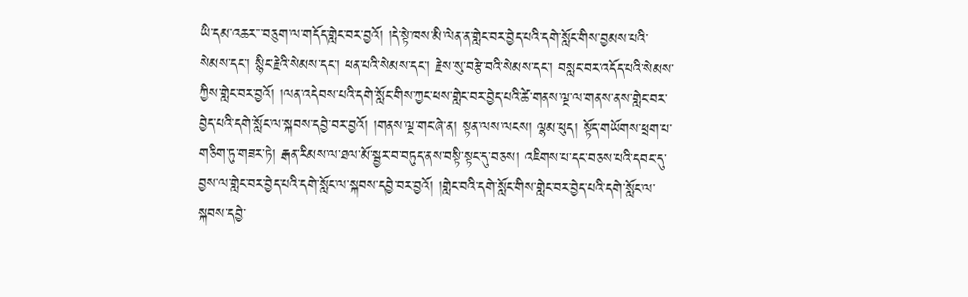ཡི་དམ་འཆར་་་བཅུག་ལ་གདོད་གླེང་བར་བྱའོ། །དེ་སྟེ་ཁས་མི་ལེན་ན་གླེང་བར་བྱེད་པའི་དགེ་སློང་གིས་བྱམས་པའི་སེམས་དང་། སྙིང་རྗེའི་སེམས་དང་། ཕན་པའི་སེམས་དང་། རྗེས་སུ་བརྩེ་བའི་སེམས་དང་། བསླང་བར་འདོད་པའི་སེམས་ཀྱིས་གླེང་བར་བྱའོ། །ལན་འདེབས་པའི་དགེ་སློང་གིས་ཀྱང་ཕས་གླེང་བར་བྱེད་པའི་ཚེ་གནས་ལྔ་ལ་གནས་ནས་གླེང་བར་བྱེད་པའི་དགེ་སློང་ལ་སྐབས་དབྱེ་བར་བྱའོ། །གནས་ལྔ་གང་ཞེ་ན། སྟན་ལས་ལངས། ལྷམ་ཕུད། སྟོད་གཡོགས་ཕྲག་པ་གཅིག་ཏུ་གཟར་ཏེ། རྒན་རིམས་ལ་ཐལ་མོ་སྦྱར་བ་བཏུད་ནས་བསྟི་སྟང་དུ་བཅས། འཇིགས་པ་དང་བཅས་པའི་དབང་དུ་བྱས་ལ་གླེང་བར་བྱེད་པའི་དགེ་སློང་ལ་སྐབས་དབྱེ་བར་བྱའོ། །གླེང་བའི་དགེ་སློང་གིས་གླེང་བར་བྱེད་པའི་དགེ་སློང་ལ་སྐབས་དབྱེ་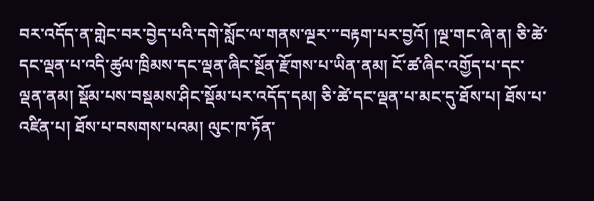བར་འདོད་ན་གླེང་བར་བྱེད་པའི་དགེ་སློང་ལ་གནས་ལྔར་་་བརྟག་པར་བྱའོ། །ལྔ་གང་ཞེ་ན། ཅི་ཚེ་དང་ལྡན་པ་འདི་ཚུལ་ཁྲིམས་དང་ལྡན་ཞིང་སྔོན་རྫོགས་པ་ཡིན་ནམ། ངོ་ཚ་ཞིང་འགྱོད་པ་དང་ལྡན་ནམ། སྡོམ་པས་བསྡམས་ཤིང་སྡོམ་པར་འདོད་དམ། ཅི་ཚེ་དང་ལྡན་པ་མང་དུ་ཐོས་པ། ཐོས་པ་འཛིན་པ། ཐོས་པ་བསགས་པའམ། ལུང་ཁ་ཏོན་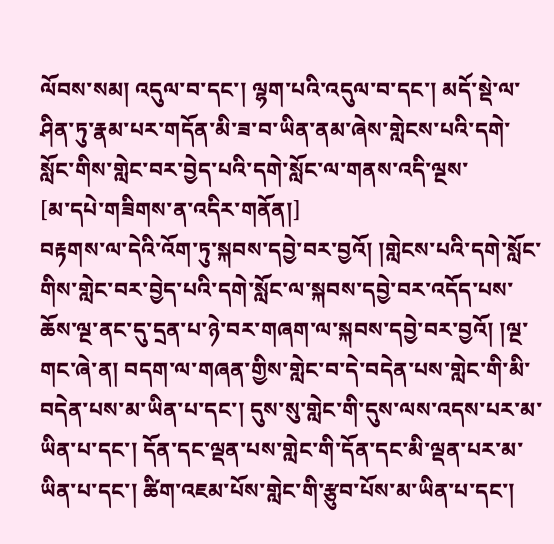ལོབས་སམ། འདུལ་བ་དང་། ལྷག་པའི་འདུལ་བ་དང་། མདོ་སྡེ་ལ་ཤིན་ཏུ་རྣམ་པར་གདོན་མི་ཟ་བ་ཡིན་ནམ་ཞེས་གླེངས་པའི་དགེ་སློང་གིས་གླེང་བར་བྱེད་པའི་དགེ་སློང་ལ་གནས་འདི་ལྔས་
[མ་དཔེ་གཟིགས་ན་འདིར་གནོན།]
བརྟགས་ལ་དེའི་འོག་ཏུ་སྐབས་དབྱེ་བར་བྱའོ། །གླེངས་པའི་དགེ་སློང་གིས་གླེང་བར་བྱེད་པའི་དགེ་སློང་ལ་སྐབས་དབྱེ་བར་འདོད་པས་ཆོས་ལྔ་ནང་དུ་དྲན་པ་ཉེ་བར་གཞག་ལ་སྐབས་དབྱེ་བར་བྱའོ། །ལྔ་གང་ཞེ་ན། བདག་ལ་གཞན་གྱིས་གླེང་བ་དེ་བདེན་པས་གླེང་གི་མི་བདེན་པས་མ་ཡིན་པ་དང་། དུས་སུ་གླེང་གི་དུས་ལས་འདས་པར་མ་ཡིན་པ་དང་། དོན་དང་ལྡན་པས་གླེང་གི་དོན་དང་མི་ལྡན་པར་མ་ཡིན་པ་དང་། ཚིག་འཇམ་པོས་གླེང་གི་རྩུབ་པོས་མ་ཡིན་པ་དང་།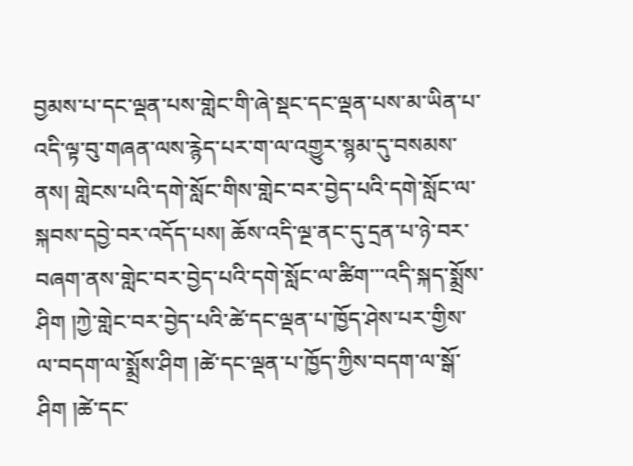བྱམས་པ་དང་ལྡན་པས་གླེང་གི་ཞེ་སྡང་དང་ལྡན་པས་མ་ཡིན་པ་འདི་ལྟ་བུ་གཞན་ལས་རྙེད་པར་ག་ལ་འགྱུར་སྙམ་དུ་བསམས་ནས། གླེངས་པའི་དགེ་སློང་གིས་གླེང་བར་བྱེད་པའི་དགེ་སློང་ལ་སྐབས་དབྱེ་བར་འདོད་པས། ཆོས་འདི་ལྔ་ནང་དུ་དྲན་པ་ཉེ་བར་བཞག་ནས་གླེང་བར་བྱེད་པའི་དགེ་སློང་ལ་ཚིག་་་འདི་སྐད་སྨྲོས་ཤིག །ཀྱེ་གླེང་བར་བྱེད་པའི་ཚེ་དང་ལྡན་པ་ཁྱོད་ཤེས་པར་གྱིས་ལ་བདག་ལ་སྨྲོས་ཤིག །ཚེ་དང་ལྡན་པ་ཁྱོད་ཀྱིས་བདག་ལ་སྒོ་ཤིག །ཚེ་དང་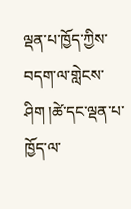ལྡན་པ་ཁྱོད་ཀྱིས་བདག་ལ་གླེངས་ཤིག །ཚེ་དང་ལྡན་པ་ཁྱོད་ལ་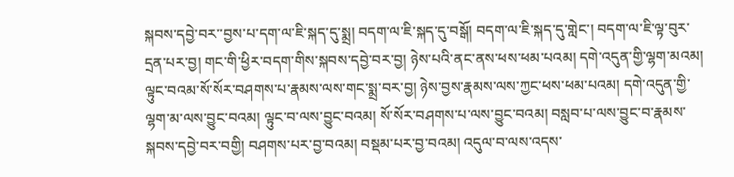སྐབས་དབྱེ་བར་་བྱས་པ་དག་ལ་ཇི་སྐད་དུ་སྨྲ། བདག་ལ་ཇི་སྐད་དུ་བསྒོ། བདག་ལ་ཇི་སྐད་དུ་གླེང་། བདག་ལ་ཇི་ལྟ་བུར་དྲན་པར་བྱ། གང་གི་ཕྱིར་བདག་གིས་སྐབས་དབྱེ་བར་བྱ། ཉེས་པའི་ནང་ནས་ཕས་ཕམ་པའམ། དགེ་འདུན་གྱི་ལྷག་མའམ། ལྟུང་བའམ་སོ་སོར་བཤགས་པ་རྣམས་ལས་གང་སྨྲ་བར་བྱ། ཉེས་བྱས་རྣམས་ལས་ཀྱང་ཕས་ཕམ་པའམ། དགེ་འདུན་གྱི་ལྷག་མ་ལས་བྱུང་བའམ། ལྟུང་བ་ལས་བྱུང་བའམ། སོ་སོར་བཤགས་པ་ལས་བྱུང་བའམ། བསླབ་པ་ལས་བྱུང་བ་རྣམས་སྐབས་དབྱེ་བར་བགྱི། བཤགས་པར་བྱ་བའམ། བསྡམ་པར་བྱ་བའམ། འདུལ་བ་ལས་འདས་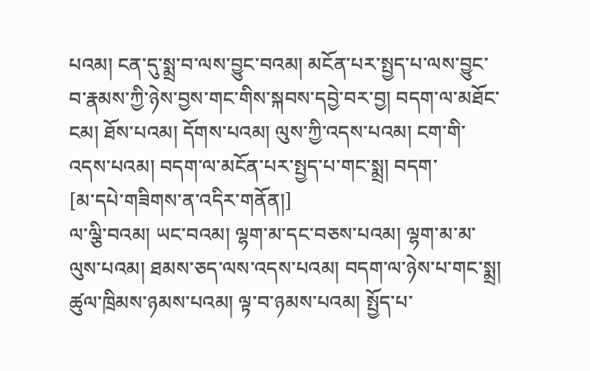པའམ། ངན་དུ་སྨྲ་བ་ལས་བྱུང་བའམ། མངོན་པར་སྤྱད་པ་ལས་བྱུང་བ་རྣམས་ཀྱི་ཉེས་བྱས་གང་གིས་སྐབས་དབྱེ་བར་བྱ། བདག་ལ་མཐོང་ངམ། ཐོས་པའམ། དོགས་པའམ། ལུས་ཀྱི་འདས་པའམ། ངག་གི་འདས་པའམ། བདག་ལ་མངོན་པར་སྤྱད་པ་གང་སྨྲ། བདག་
[མ་དཔེ་གཟིགས་ན་འདིར་གནོན།]
ལ་ལྕི་བའམ། ཡང་བའམ། ལྷག་མ་དང་བཅས་པའམ། ལྷག་མ་མ་ལུས་པའམ། ཐམས་ཅད་ལས་འདས་པའམ། བདག་ལ་ཉེས་པ་གང་སྨྲ། ཚུལ་ཁྲིམས་ཉམས་པའམ། ལྟ་བ་ཉམས་པའམ། སྤྱོད་པ་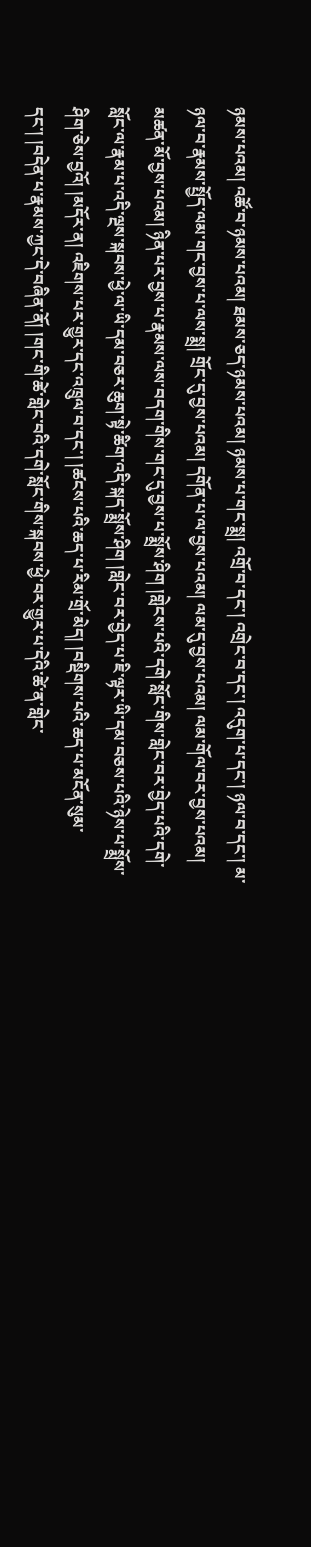ཉམས་པའམ། འཚོ་བ་ཉམས་པའམ། ཐམས་ཅད་ཉམས་པའམ། ཉམས་པ་གང་སྨྲ། འགྲོ་བ་དང་། འགྲེང་བ་དང་། འདུག་པ་དང་། ཉལ་བ་དང་། མ་ཉལ་བ་རྣམས་སྤྱོད་ལམ་གང་བྱས་པ་ལས་སྨྲ། གྲོང་དུ་བྱས་པའམ། དགོན་པ་ལ་བྱས་པའམ། ལམ་དུ་བྱས་པའམ། ལམ་གོལ་བར་བྱས་པའམ། མཚན་མོ་བྱས་པའམ། ཉིན་པར་བྱས་པ་རྣམས་ལས་བདག་གིས་གང་དུ་བྱས་པ་སྨྲོས་ཤིག །གླེངས་པའི་དགེ་སློང་གིས་གླེང་བར་བྱེད་པའི་དགེ་སློང་ལ་རྣམ་པ་འདི་ལྔས་སྐབས་ཕྱེ་ལ་ཡི་དམ་བཅར་ཆུག་སྟེ་ཚིག་འདི་སྐད་སྨྲོས་ཤིག །གླེང་བར་བྱེད་པ་ཇི་ལྟར་ཡི་དམ་བཅས་པའི་ཉེས་པ་སྨྲོས་ཤིག་ཅེས་བྱའོ། །མདོར་ན། འཇིགས་པར་གྱུར་དང་འཁྲུལ་བ་དང་། །ཚངས་པའི་ཆད་པ་རིམ་གྲོ་མེད། །བསྡིགས་པའི་ཆད་པ་མངོན་སུམ་དང་། །བདེན་པ་རྣམས་ཀྱང་དེ་བཞིན་ནོ། །གང་གི་ཚེ་གླེང་བའི་དགེ་སློང་གིས་སྐབས་ཕྱེ་བར་གྱུར་པ་དེའི་ཚེ་ན་གླེང་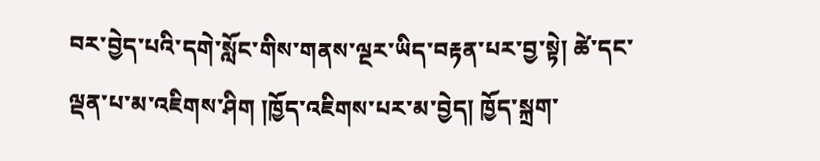བར་བྱེད་པའི་དགེ་སློང་གིས་གནས་ལྔར་ཡིད་བརྟན་པར་བྱ་སྟེ། ཚེ་དང་ལྡན་པ་མ་འཇིགས་ཤིག །ཁྱོད་འཇིགས་པར་མ་བྱེད། ཁྱོད་སྐྲག་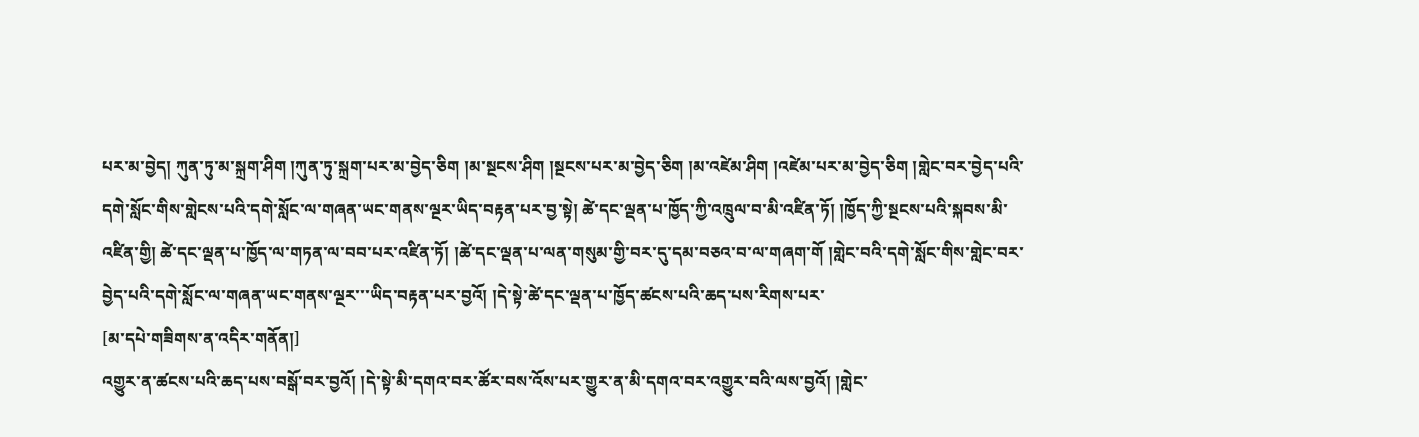པར་མ་བྱེད། ཀུན་ཏུ་མ་སྐྲག་ཤིག །ཀུན་ཏུ་སྐྲག་པར་མ་བྱེད་ཅིག །མ་སྔངས་ཤིག །སྔངས་པར་མ་བྱེད་ཅིག །མ་འཛེམ་ཤིག །འཛེམ་པར་མ་བྱེད་ཅིག །གླེང་བར་བྱེད་པའི་དགེ་སློང་གིས་གླེངས་པའི་དགེ་སློང་ལ་གཞན་ཡང་གནས་ལྔར་ཡིད་བརྟན་པར་བྱ་སྟེ། ཚེ་དང་ལྡན་པ་ཁྱོད་ཀྱི་འཁྲུལ་བ་མི་འཛིན་ཏོ། །ཁྱོད་ཀྱི་སྔངས་པའི་སྐབས་མི་འཛིན་གྱི། ཚེ་དང་ལྡན་པ་ཁྱོད་ལ་གཏན་ལ་བབ་པར་འཛིན་ཏོ། །ཚེ་དང་ལྡན་པ་ལན་གསུམ་གྱི་བར་དུ་དམ་བཅའ་བ་ལ་གཞག་གོ །གླེང་བའི་དགེ་སློང་གིས་གླེང་བར་བྱེད་པའི་དགེ་སློང་ལ་གཞན་ཡང་གནས་ལྔར་་་ཡིད་བརྟན་པར་བྱའོ། །དེ་སྟེ་ཚེ་དང་ལྡན་པ་ཁྱོད་ཚངས་པའི་ཆད་པས་རིགས་པར་
[མ་དཔེ་གཟིགས་ན་འདིར་གནོན།]
འགྱུར་ན་ཚངས་པའི་ཆད་པས་བསྒོ་བར་བྱའོ། །དེ་སྟེ་མི་དགའ་བར་ཚོར་བས་འོས་པར་གྱུར་ན་མི་དགའ་བར་འགྱུར་བའི་ལས་བྱའོ། །གླེང་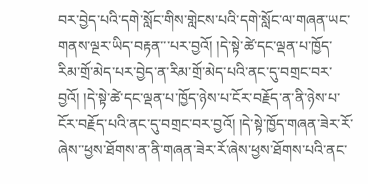བར་བྱེད་པའི་དགེ་སློང་གིས་གླེངས་པའི་དགེ་སློང་ལ་གཞན་ཡང་གནས་ལྔར་ཡིད་བརྟན་་་པར་བྱའོ། །དེ་སྟེ་ཚེ་དང་ལྡན་པ་ཁྱོད་རིམ་གྲོ་མེད་པར་བྱེད་ན་རིམ་གྲོ་མེད་པའི་ནང་དུ་བགྲང་བར་བྱའོ། །དེ་སྟེ་ཚེ་དང་ལྡན་པ་ཁྱོད་ཉེས་པ་ངོར་བརྗོད་ན་ནི་ཉེས་པ་ངོར་བརྗོད་པའི་ནང་དུ་བགྲང་བར་བྱའོ། །དེ་སྟེ་ཁྱོད་གཞན་ཟེར་རོ་ཞེས་་ཕྱས་ཐོགས་ན་ནི་གཞན་ཟེར་རོ་ཞེས་ཕྱས་ཐོགས་པའི་ནང་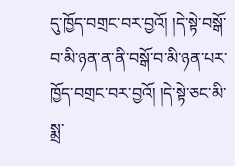དུ་ཁྱོད་བགྲང་བར་བྱའོ། །དེ་སྟེ་བསྒོ་བ་མི་ཉན་ན་ནི་བསྒོ་བ་མི་ཉན་པར་ཁྱོད་བགྲང་བར་བྱའོ། །དེ་སྟེ་ཅང་མི་སྨྲ་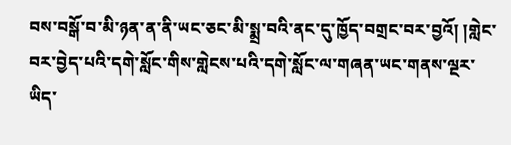བས་བསྒོ་བ་མི་ཉན་ན་ནི་ཡང་ཅང་མི་སྨྲ་བའི་ནང་དུ་ཁྱོད་བགྲང་བར་བྱའོ། །གླེང་བར་བྱེད་པའི་དགེ་སློང་གིས་གླེངས་པའི་དགེ་སློང་ལ་གཞན་ཡང་གནས་ལྔར་ཡིད་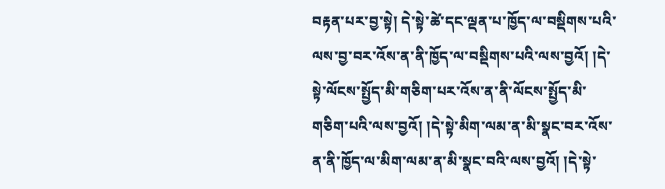བརྟན་པར་བྱ་སྟེ། དེ་སྟེ་ཚེ་དང་ལྡན་པ་ཁྱོད་ལ་བསྡིགས་པའི་ལས་བྱ་བར་འོས་ན་ནི་ཁྱོད་ལ་བསྡིགས་པའི་ལས་བྱའོ། །དེ་སྟེ་ལོངས་སྤྱོད་མི་གཅིག་པར་འོས་ན་ནི་ལོངས་སྤྱོད་མི་གཅིག་པའི་ལས་བྱའོ། །དེ་སྟེ་མིག་ལམ་ན་མི་སྣང་བར་འོས་ན་ནི་ཁྱོད་ལ་མིག་ལམ་ན་མི་སྣང་བའི་ལས་བྱའོ། །དེ་སྟེ་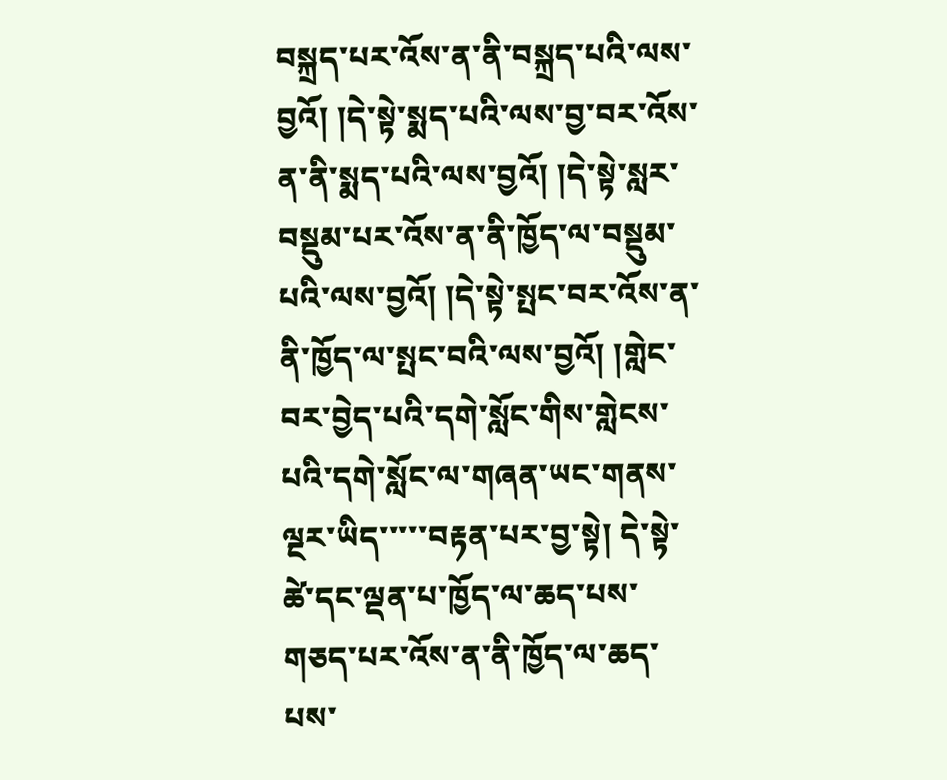བསྐྲད་པར་འོས་ན་ནི་བསྐྲད་པའི་ལས་བྱའོ། །དེ་སྟེ་སྨད་པའི་ལས་བྱ་བར་འོས་ན་ནི་སྨད་པའི་ལས་བྱའོ། །དེ་སྟེ་སླར་བསྡུམ་པར་འོས་ན་ནི་ཁྱོད་ལ་བསྡུམ་པའི་ལས་བྱའོ། །དེ་སྟེ་སྤང་བར་འོས་ན་ནི་ཁྱོད་ལ་སྤང་བའི་ལས་བྱའོ། །གླེང་བར་བྱེད་པའི་དགེ་སློང་གིས་གླེངས་པའི་དགེ་སློང་ལ་གཞན་ཡང་གནས་ལྔར་ཡིད་་་་་བརྟན་པར་བྱ་སྟེ། དེ་སྟེ་ཚེ་དང་ལྡན་པ་ཁྱོད་ལ་ཆད་པས་གཅད་པར་འོས་ན་ནི་ཁྱོད་ལ་ཆད་པས་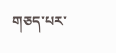གཅད་པར་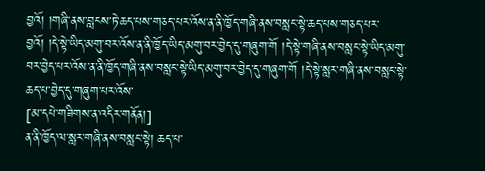བྱའོ། །གཞི་ནས་བླངས་ཏེ་ཆད་པས་གཅད་པར་འོས་ན་ནི་ཁྱོད་གཞི་ནས་བསླང་སྟེ་ཆད་པས་གཅད་པར་བྱའོ། །དེ་སྟེ་ཡིད་མགུ་བར་འོས་ན་ནི་ཁྱོད་ཡིད་མགུ་བར་བྱེད་དུ་གཞུག་གོ །དེ་སྟེ་གཞི་ནས་བསླང་སྟེ་ཡིད་མགུ་བར་བྱེད་པར་འོས་ན་ནི་ཁྱོད་གཞི་ནས་བསླང་སྟེ་ཡིད་མགུ་བར་བྱེད་དུ་གཞུག་གོ །དེ་སྟེ་སླར་གཞི་ནས་བསླང་སྟེ་ཆད་པ་བྱེད་དུ་གཞུག་པར་འོས་
[མ་དཔེ་གཟིགས་ན་འདིར་གནོན།]
ན་ནི་ཁྱོད་ལ་སླར་གཞི་ནས་བསླང་སྟེ། ཆད་པ་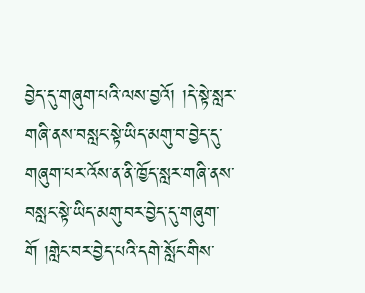བྱེད་དུ་གཞུག་པའི་ལས་བྱའོ། །དེ་སྟེ་སླར་གཞི་ནས་བསླང་སྟེ་ཡིད་མགུ་བ་བྱེད་དུ་གཞུག་པར་འོས་ན་ནི་ཁྱོད་སླར་གཞི་ནས་བསླང་སྟེ་ཡིད་མགུ་བར་བྱེད་དུ་གཞུག་གོ །གླེང་བར་བྱེད་པའི་དགེ་སློང་གིས་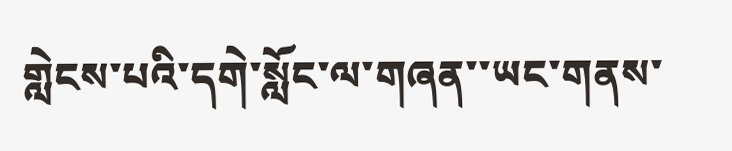གླེངས་པའི་དགེ་སློང་ལ་གཞན་་ཡང་གནས་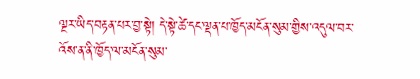ལྔར་ཡིད་བརྟན་པར་བྱ་སྟེ། དེ་སྟེ་ཚེ་དང་ལྡན་པ་ཁྱོད་མངོན་སུམ་གྱིས་འདུལ་བར་འོས་ན་ནི་ཁྱོད་ལ་མངོན་སུམ་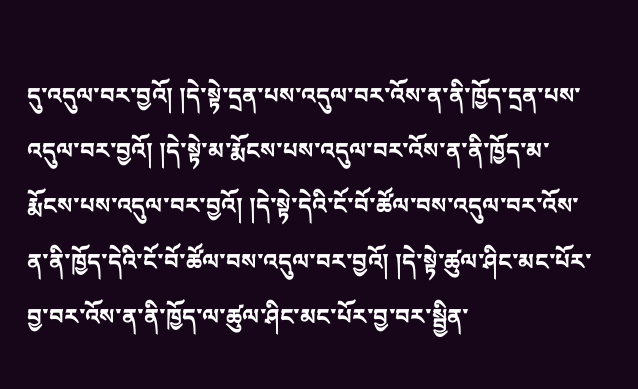དུ་འདུལ་བར་བྱའོ། །དེ་སྟེ་དྲན་པས་འདུལ་བར་འོས་ན་ནི་ཁྱོད་དྲན་པས་འདུལ་བར་བྱའོ། །དེ་སྟེ་མ་རྨོངས་པས་འདུལ་བར་འོས་ན་ནི་ཁྱོད་མ་རྨོངས་པས་འདུལ་བར་བྱའོ། །དེ་སྟེ་དེའི་ངོ་བོ་ཚོལ་བས་འདུལ་བར་འོས་ན་ནི་ཁྱོད་དེའི་ངོ་བོ་ཚོལ་བས་འདུལ་བར་བྱའོ། །དེ་སྟེ་ཚུལ་ཤིང་མང་པོར་བྱ་བར་འོས་ན་ནི་ཁྱོད་ལ་ཚུལ་ཤིང་མང་པོར་བྱ་བར་སྦྱིན་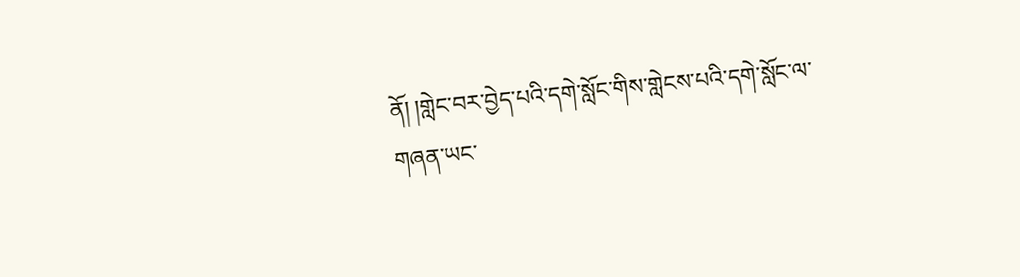ནོ། །གླེང་བར་བྱེད་པའི་དགེ་སློང་གིས་གླེངས་པའི་དགེ་སློང་ལ་གཞན་ཡང་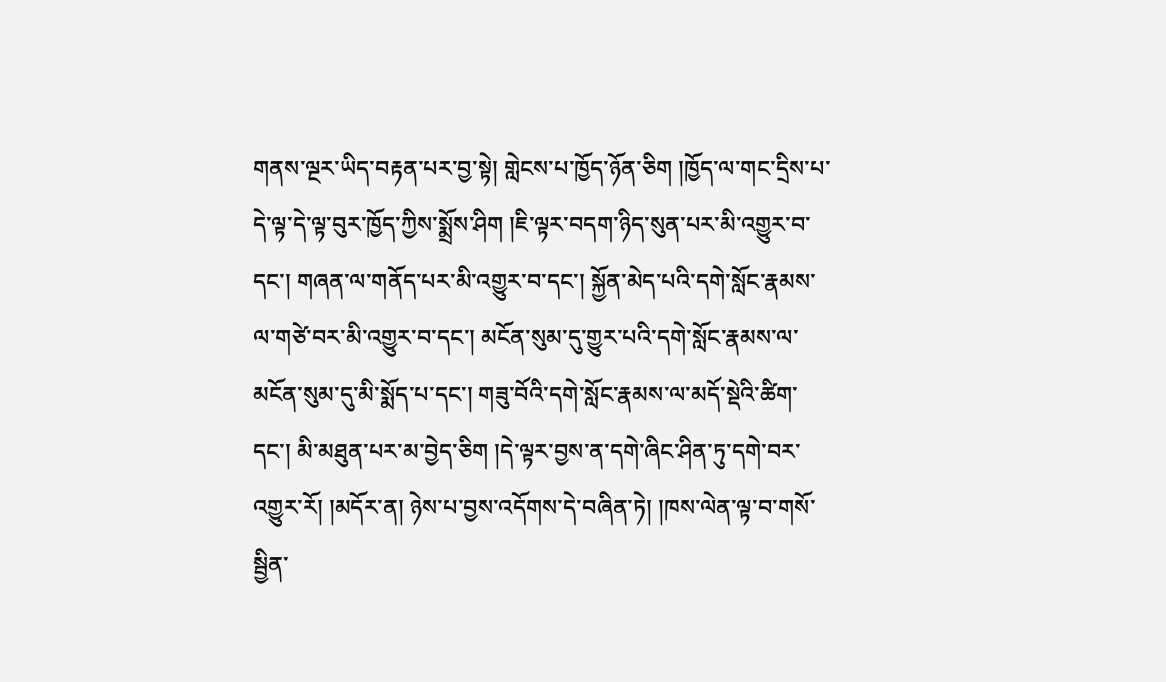གནས་ལྔར་ཡིད་བརྟན་པར་བྱ་སྟེ། གླེངས་པ་ཁྱོད་ཉོན་ཅིག །ཁྱོད་ལ་གང་དྲིས་པ་དེ་ལྟ་དེ་ལྟ་བུར་ཁྱོད་ཀྱིས་སྨྲོས་ཤིག །ཇི་ལྟར་བདག་ཉིད་སུན་པར་མི་འགྱུར་བ་དང་། གཞན་ལ་གནོད་པར་མི་འགྱུར་བ་དང་། སྐྱོན་མེད་པའི་དགེ་སློང་རྣམས་ལ་གཙེ་བར་མི་འགྱུར་བ་དང་། མངོན་སུམ་དུ་གྱུར་པའི་དགེ་སློང་རྣམས་ལ་མངོན་སུམ་དུ་མི་སྨོད་པ་དང་། གཟུ་བོའི་དགེ་སློང་རྣམས་ལ་མདོ་སྡེའི་ཚིག་དང་། མི་མཐུན་པར་མ་བྱེད་ཅིག །དེ་ལྟར་བྱས་ན་དགེ་ཞིང་ཤིན་ཏུ་དགེ་བར་འགྱུར་རོ། །མདོར་ན། ཉེས་པ་བྱས་འདོགས་དེ་བཞིན་ཏེ། །ཁས་ལེན་ལྟ་བ་གསོ་སྦྱིན་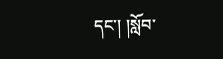དང་། །སློབ་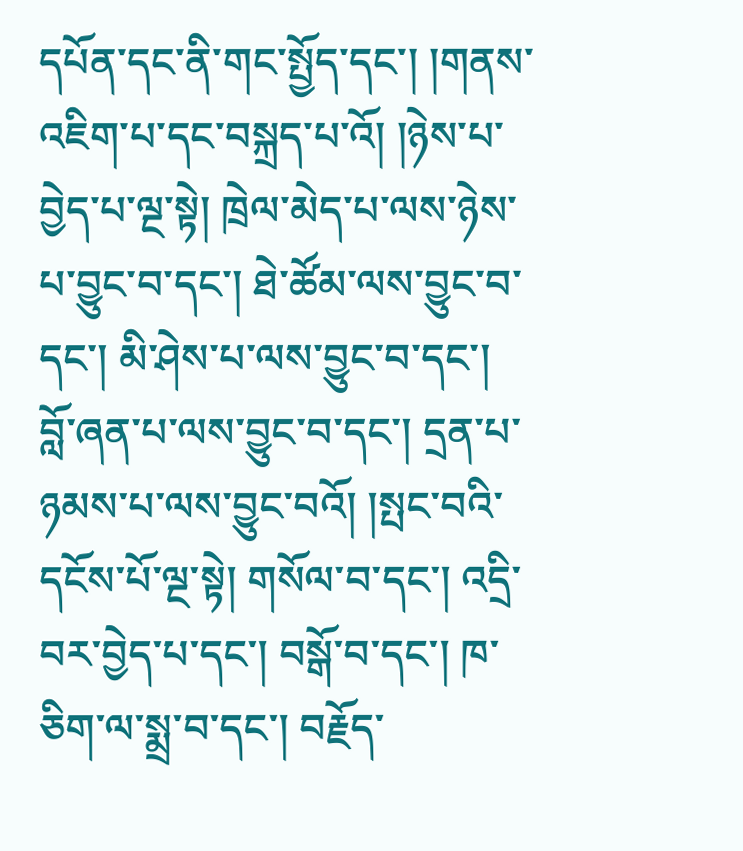དཔོན་དང་ནི་གང་སྤྱོད་དང་། །གནས་འཇིག་པ་དང་བསྐྲད་པ་འོ། །ཉེས་པ་བྱེད་པ་ལྔ་སྟེ། ཁྲེལ་མེད་པ་ལས་ཉེས་པ་བྱུང་བ་དང་། ཐེ་ཚོམ་ལས་བྱུང་བ་དང་། མི་ཤེས་པ་ལས་བྱུང་བ་དང་། བློ་ཞན་པ་ལས་བྱུང་བ་དང་། དྲན་པ་ཉམས་པ་ལས་བྱུང་བའོ། །སྤང་བའི་དངོས་པོ་ལྔ་སྟེ། གསོལ་བ་དང་། འདྲི་བར་བྱེད་པ་དང་། བསྒོ་བ་དང་། ཁ་ཅིག་ལ་སྨྲ་བ་དང་། བརྗོད་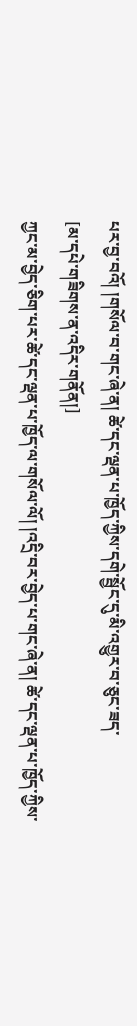པར་བྱ་བའོ། །གསོལ་བ་གང་ཞེ་ན། ཚེ་དང་ལྡན་པ་ཁྱོད་ཀྱིས་དགེ་སྦྱོང་དུ་མི་འགྱུར་བ་ཅུང་ཟད་
[མ་དཔེ་གཟིགས་ན་འདིར་གནོན།]
ཀྱང་མ་བྱེད་ཅིག་པར་ཚེ་དང་ལྡན་པ་ཁྱོད་ལ་གསོལ་ལོ། །འདྲི་བར་བྱེད་པ་གང་ཞེ་ན། ཚེ་དང་ལྡན་པ་ཁྱོད་ཀྱིས་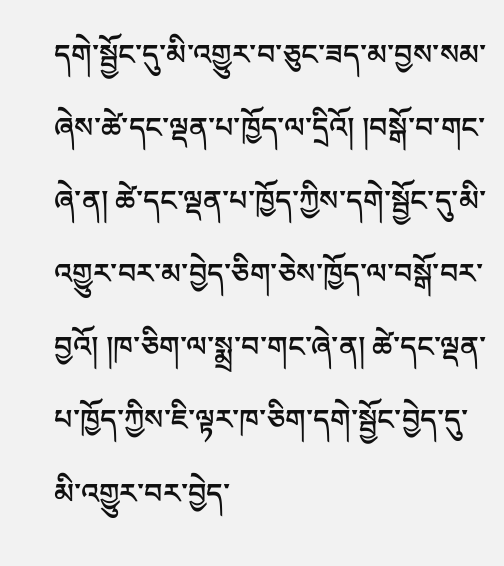དགེ་སྦྱོང་དུ་མི་འགྱུར་བ་ཅུང་ཟད་མ་བྱས་སམ་ཞེས་ཚེ་དང་ལྡན་པ་ཁྱོད་ལ་དྲིའོ། །བསྒོ་བ་གང་ཞེ་ན། ཚེ་དང་ལྡན་པ་ཁྱོད་ཀྱིས་དགེ་སྦྱོང་དུ་མི་འགྱུར་བར་མ་བྱེད་ཅིག་ཅེས་ཁྱོད་ལ་བསྒོ་བར་བྱའོ། །ཁ་ཅིག་ལ་སྨྲ་བ་གང་ཞེ་ན། ཚེ་དང་ལྡན་པ་ཁྱོད་ཀྱིས་ཇི་ལྟར་ཁ་ཅིག་དགེ་སྦྱོང་བྱེད་དུ་མི་འགྱུར་བར་བྱེད་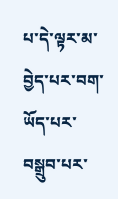པ་དེ་ལྟར་མ་བྱེད་པར་བག་ཡོད་པར་བསྒྲུབ་པར་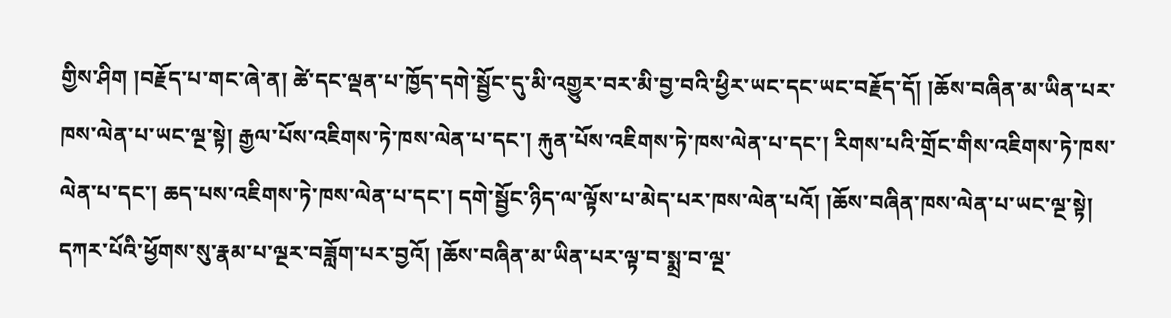གྱིས་ཤིག །བརྗོད་པ་གང་ཞེ་ན། ཚེ་དང་ལྡན་པ་ཁྱོད་དགེ་སྦྱོང་དུ་མི་འགྱུར་བར་མི་བྱ་བའི་ཕྱིར་ཡང་དང་ཡང་བརྗོད་དོ། །ཆོས་བཞིན་མ་ཡིན་པར་ཁས་ལེན་པ་ཡང་ལྔ་སྟེ། རྒྱལ་པོས་འཇིགས་ཏེ་ཁས་ལེན་པ་དང་། རྐུན་པོས་འཇིགས་ཏེ་ཁས་ལེན་པ་དང་། རིགས་པའི་གྲོང་གིས་འཇིགས་ཏེ་ཁས་ལེན་པ་དང་། ཆད་པས་འཇིགས་ཏེ་ཁས་ལེན་པ་དང་། དགེ་སྦྱོང་ཉིད་ལ་ལྟོས་པ་མེད་པར་ཁས་ལེན་པའོ། །ཆོས་བཞིན་ཁས་ལེན་པ་ཡང་ལྔ་སྟེ། དཀར་པོའི་ཕྱོགས་སུ་རྣམ་པ་ལྔར་བཟློག་པར་བྱའོ། །ཆོས་བཞིན་མ་ཡིན་པར་ལྟ་བ་སྨྲ་བ་ལྔ་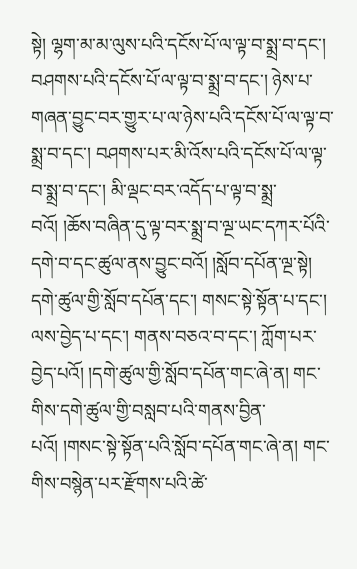སྟེ། ལྷག་མ་མ་ལུས་པའི་དངོས་པོ་ལ་ལྟ་བ་སྨྲ་བ་དང་། བཤགས་པའི་དངོས་པོ་ལ་ལྟ་བ་སྨྲ་བ་དང་། ཉེས་པ་གཞན་བྱུང་བར་གྱུར་པ་ལ་ཉེས་པའི་དངོས་པོ་ལ་ལྟ་བ་སྨྲ་བ་དང་། བཤགས་པར་མི་འོས་པའི་དངོས་པོ་ལ་ལྟ་བ་སྨྲ་བ་དང་། མི་ལྡང་བར་འདོད་པ་ལྟ་བ་སྨྲ་བའོ། །ཆོས་བཞིན་དུ་ལྟ་བར་སྨྲ་བ་ལྔ་ཡང་དཀར་པོའི་དགེ་བ་དང་ཚུལ་ནས་བྱུང་བའོ། །སློབ་དཔོན་ལྔ་སྟེ། དགེ་ཚུལ་གྱི་སློབ་དཔོན་དང་། གསང་སྟེ་སྟོན་པ་དང་། ལས་བྱེད་པ་དང་། གནས་བཅའ་བ་དང་། ཀློག་པར་བྱེད་པའོ། །དགེ་ཚུལ་གྱི་སློབ་དཔོན་གང་ཞེ་ན། གང་གིས་དགེ་ཚུལ་གྱི་བསླབ་པའི་གནས་བྱིན་པའོ། །གསང་སྟེ་སྟོན་པའི་སློབ་དཔོན་གང་ཞེ་ན། གང་གིས་བསྙེན་པར་རྫོགས་པའི་ཚེ་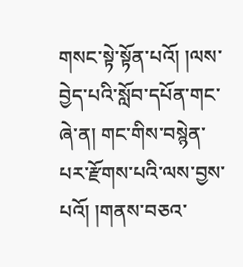གསང་སྟེ་སྟོན་པའོ། །ལས་བྱེད་པའི་སློབ་དཔོན་གང་ཞེ་ན། གང་གིས་བསྙེན་པར་རྫོགས་པའི་ལས་བྱས་པའོ། །གནས་བཅའ་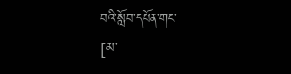བའི་སློབ་དཔོན་གང་
[མ་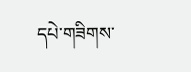དཔེ་གཟིགས་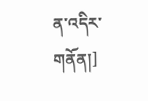ན་འདིར་གནོན།]